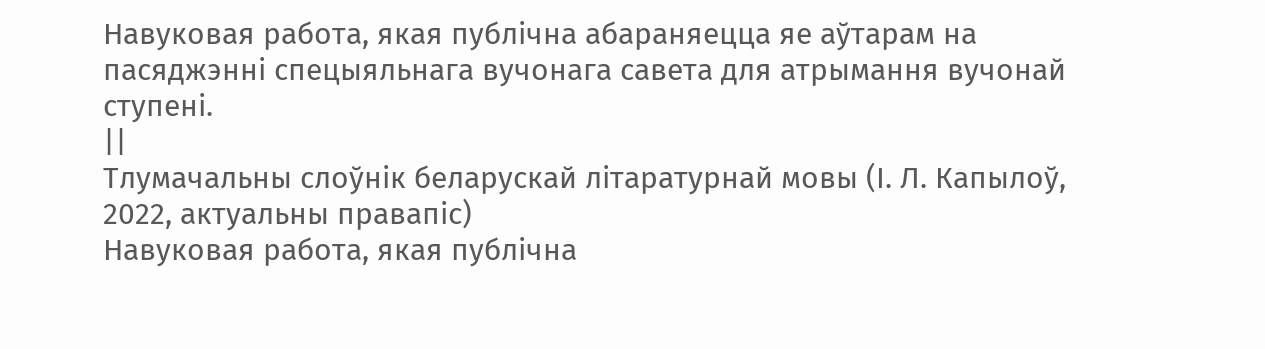Навуковая работа, якая публічна абараняецца яе аўтарам на пасяджэнні спецыяльнага вучонага савета для атрымання вучонай ступені.
||
Тлумачальны слоўнік беларускай літаратурнай мовы (І. Л. Капылоў, 2022, актуальны правапіс)
Навуковая работа, якая публічна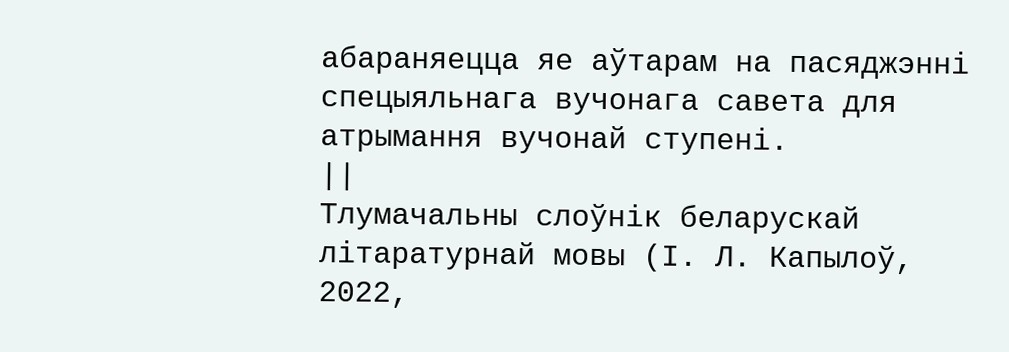абараняецца яе аўтарам на пасяджэнні спецыяльнага вучонага савета для атрымання вучонай ступені.
||
Тлумачальны слоўнік беларускай літаратурнай мовы (І. Л. Капылоў, 2022,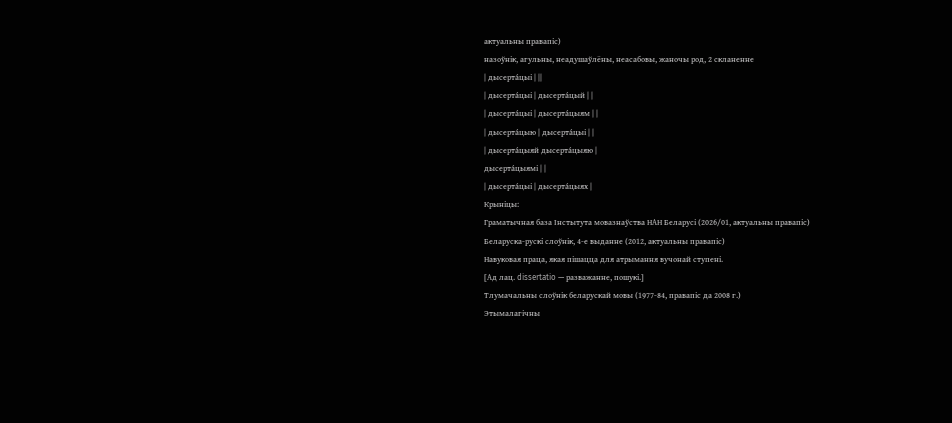актуальны правапіс)
назоўнік, агульны, неадушаўлёны, неасабовы, жаночы род, 2 скланенне
| дысерта́цыі | ||
| дысерта́цыі | дысерта́цый | |
| дысерта́цыі | дысерта́цыям | |
| дысерта́цыю | дысерта́цыі | |
| дысерта́цыяй дысерта́цыяю |
дысерта́цыямі | |
| дысерта́цыі | дысерта́цыях |
Крыніцы:
Граматычная база Інстытута мовазнаўства НАН Беларусі (2026/01, актуальны правапіс)
Беларуска-рускі слоўнік, 4-е выданне (2012, актуальны правапіс)
Навуковая праца, якая пішацца для атрымання вучонай ступені.
[Ад лац. dissertatio — разважанне, пошукі.]
Тлумачальны слоўнік беларускай мовы (1977-84, правапіс да 2008 г.)
Этымалагічны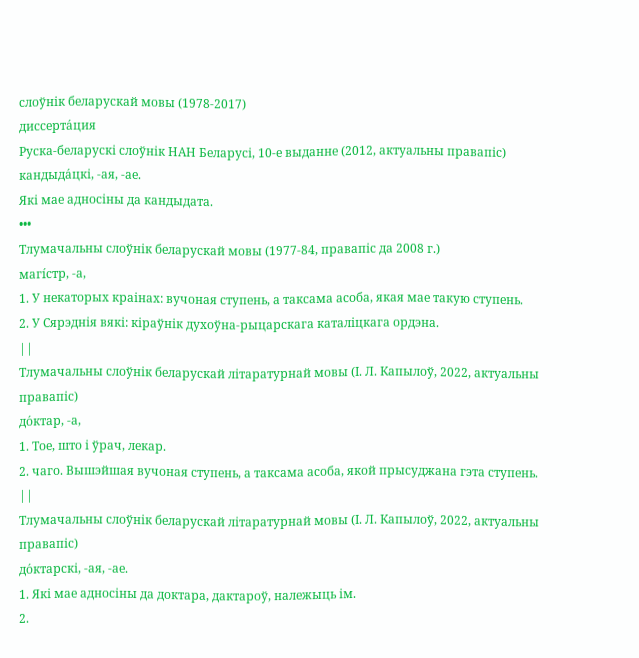слоўнік беларускай мовы (1978-2017)
диссерта́ция
Руска-беларускі слоўнік НАН Беларусі, 10-е выданне (2012, актуальны правапіс)
кандыда́цкі, ‑ая, ‑ае.
Які мае адносіны да кандыдата.
•••
Тлумачальны слоўнік беларускай мовы (1977-84, правапіс да 2008 г.)
магі́стр, -а,
1. У некаторых краінах: вучоная ступень, а таксама асоба, якая мае такую ступень.
2. У Сярэднія вякі: кіраўнік духоўна-рыцарскага каталіцкага ордэна.
||
Тлумачальны слоўнік беларускай літаратурнай мовы (І. Л. Капылоў, 2022, актуальны правапіс)
до́ктар, -а,
1. Тое, што і ўрач, лекар.
2. чаго. Вышэйшая вучоная ступень, а таксама асоба, якой прысуджана гэта ступень.
||
Тлумачальны слоўнік беларускай літаратурнай мовы (І. Л. Капылоў, 2022, актуальны правапіс)
до́ктарскі, ‑ая, ‑ае.
1. Які мае адносіны да доктара, дактароў, належыць ім.
2.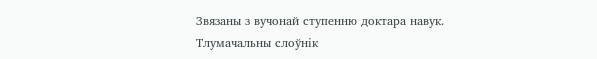Звязаны з вучонай ступенню доктара навук.
Тлумачальны слоўнік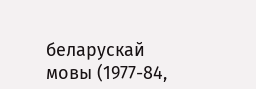беларускай мовы (1977-84,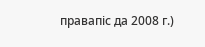правапіс да 2008 г.)